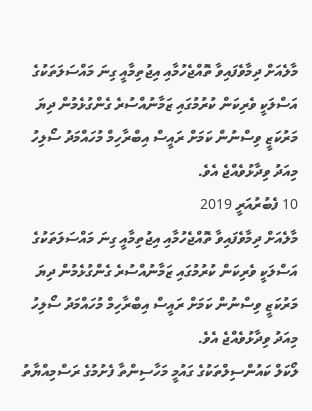މާލެއަށް ދިމާވެފައިވާ ތޮއްޖެހުމާއި އިޖުތިމާއީ ގިނަ މައްސަލަތަކުގެ އަސްލަކީ ވެރިކަން ކުރުމުގައި ޒަމާނުއްސުރެ ގެންގުޅެމުން ދިޔަ މަރުކަޒީ ވިސްނުން ކަމަށް ރައީސް އިބްރާހިމް މުހައްމަދު ސޯލިހު މިއަދު ވިދާޅުވެއްޖެ އެވެ.
10 ފެބުރުއަރީ 2019
މާލެއަށް ދިމާވެފައިވާ ތޮއްޖެހުމާއި އިޖުތިމާއީ ގިނަ މައްސަލަތަކުގެ އަސްލަކީ ވެރިކަން ކުރުމުގައި ޒަމާނުއްސުރެ ގެންގުޅެމުން ދިޔަ މަރުކަޒީ ވިސްނުން ކަމަށް ރައީސް އިބްރާހިމް މުހައްމަދު ސޯލިހު މިއަދު ވިދާޅުވެއްޖެ އެވެ.
ލޯކަލް ކައުންސިލްތަކުގެ ގައުމީ މަހާސިންތާ ފެށުމުގެ ރަސްމިއްޔާތު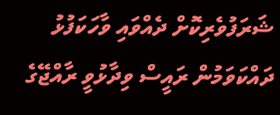ޝަރަފުވެރިކޮށް ދެއްވައި ވާހަކަފުޅު ދައްކަވަމުން ރައީސް ވިދާޅުވީ ރާއްޖޭގެ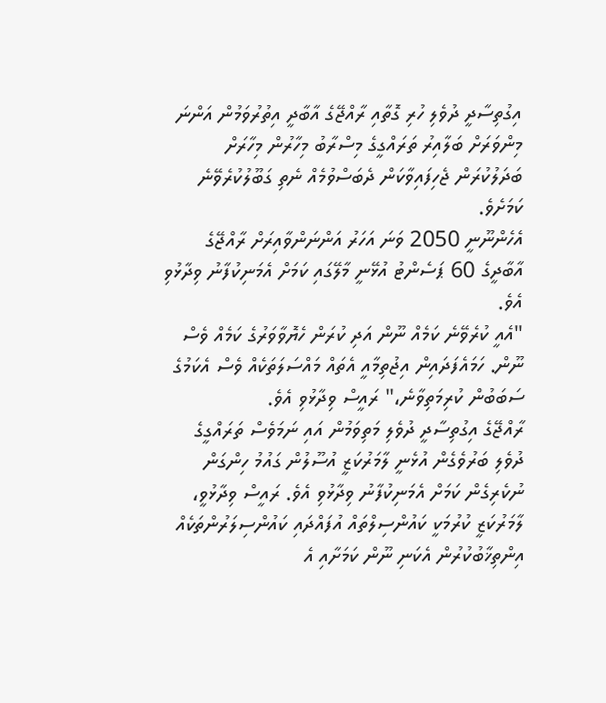އިގުތިސާދީ ދުވެލި ހުރި ގޮތާއި ރާއްޖޭގެ އާބާދީ އިތުރުވަމުން އަންނަ މިންވަރަށް ބަލާއިރު ތަރައްގީގެ މިސްރާބު މިހާރުން މިހާރަށް ބަދަލުކުރަން ޖެހިފައިވާކަން ދެބަސްވުމެއް ނެތި ގަބޫލުކުރެވޭނެ ކަމަށެވެ.
އެހެންނޫނީ 2050 ވަނަ އަހަރު އަންނަންވާއިރަށް ރާއްޖޭގެ އާބާދީގެ 60 ޕަސެންޓު އުޅޭނީ މާލޭގައި ކަމަށް އެމަނިކުފާނު ވިދާޅުވި އެވެ.
"އެއީ ކުރެވޭނެ ކަމެއް ނޫން އަދި ކުރަން ހެޔޮވާވަރުގެ ކަމެއް ވެސް ނޫން. ހަމައެފަދައިން އިޖުތިމާއީ އެތައް މައްސަލަތަކެއް ވެސް އެކަމުގެ ސަބަބުން ކުރިމަތިވާނެ،" ރައީސް ވިދާޅުވި އެވެ.
ރާއްޖޭގެ އިގުތިސާދީ ދުވެލި މަތިވަމުން އައި ނަމަވެސް ތަރައްގީގެ ދުވެލި ބަރުވެގެން އުޅެނީ ލާމަރުކަޒީ އުސޫލުން ގައުމު ހިންގަން ނުކެރިގެން ކަމަށް އެމަނިކުފާނު ވިދާޅުވި އެވެ. ރައީސް ވިދާޅުވީ، ލާމަރުކަޒީ ކުރުމަކީ ކައުންސިލްތައް އުފައްދައި ކައުންސިލަރުންތަކެއް އިންތިޚާބުކުރުން އެކަނި ނޫން ކަމަށާއި އެ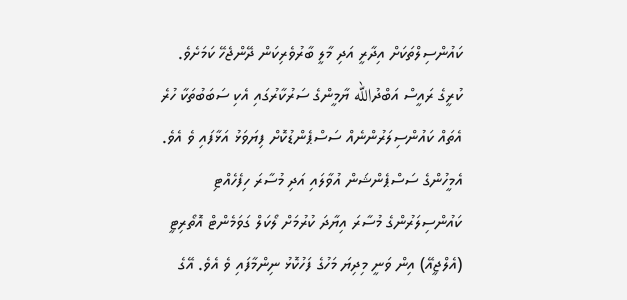ކައުންސިލްތަކަށް އިދާރީ އަދި މާލީ ބާރުވެރިކަން ދޭންޖެހޭ ކަމަށެވެ.
ކުރީގެ ރައީސް އަބްދުالله ޔާމީންގެ ސަރުކާރުގައި އެކި ސަބަބުތަކާ ހުރެ އެތައް ކައުންސިލަރުންނެއް ސަސްޕެންޑުކޮށް ފިޔަވަޅު އަޅާފައި ވެ އެވެ. އެމީހުންގެ ސަސްޕެންޝަން އުވާލައި އަދި މުސާރަ ހިފެހެއްޓި ކައުންސިލަރުންގެ މުސާރަ އިޔާދަ ކުރުމަށް ލޯކަލް ގަވަމެންޓް އޮތޯރިޓީ (އެލްޖީއޭ) އިން ވަނީ މިދިޔަ މަހުގެ ފަހުކޮޅު ނިންމާފައި ވެ އެވެ. އޭގެ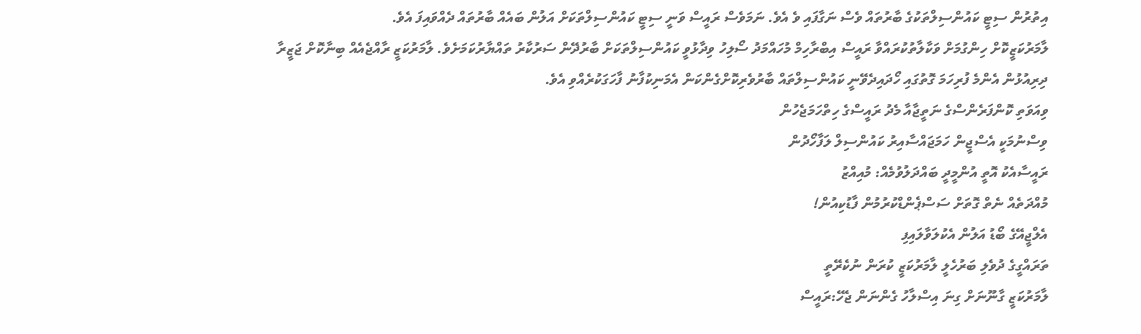އިތުރުން ސިޓީ ކައުންސިލްތަކުގެ ބާރުތައް ވެސް ނަގާފައި ވެ އެވެ. ނަމަވެސް ރައީސް ވަނީ ސިޓީ ކައުންސިލްތަކަށް އަލުން ބައެއް ބާރުތައް ދެއްވައިފަ އެވެ.
ލާމަރުކަޒީކޮށް ހިންގުމަށް ވަކާލާތުކުރައްވާ ރައީސް އިބްރާހިމް މުހައްމަދު ސޯލިހު ވިދާޅުވީ ކައުންސިލްތަކަށް ބާރުދޭން ސަރުކާރު ތައްޔާރުކަމަށެވެ. ލާމަރުކަޒީ ރާއްޖެއެއް ބިނާކޮށް ޖަޒީރާ ދިރިއުޅުން އެންމެ ފުރިހަމަ ގޮތުގައި ހޯދައިދެވޭނީ ކައުންސިލްތައް ބާރުވެރިކޮށްގެންކަން އެމަނިކުފާނު ފާހަގަކުރެއްވި އެވެ.
ވިއަވަތި ކޮންފަރެންސްގެ ނަތީޖާއާ މެދު ރައީސްގެ ހިތްހަމަޖެހުން
ވިސްނުމަކީ އެސްޖީން ހަމަޖައްސާއިރު ކައުންސިލް ލަފާހޯދުން
ރައީސާއެކު އޮތީ އުންމީދީ ބައްދަލުވުމެއް: މުއިއްޒު
މުއްދަތެއް ނެތް ގޮތަށް ސަސްޕެންޑްކުރުމުން ފާޑުކިއުން!
އެލްޖީއޭގެ ބޯޑު އަލުން އެކުލަވާލައިފި
ތަރައްގީގެ ދުވެލި ބަރުހެލީ ލާމަރުކަޒީ ކުރަން ނުކެރޭތީ
ލާމަރުކަޒީ ގާނޫނަށް ގިނަ އިސްލާހު ގެންނަން ޖެހޭ:ރައީސް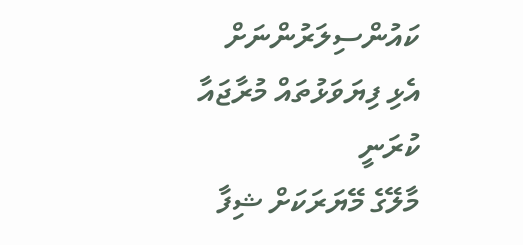ކައުންސިލަރުންނަށް އެޅި ފިޔަވަޅުތައް މުރާޖައާ ކުރަނީ
މާލޭގެ މޭޔަރަކަށް ޝިފާ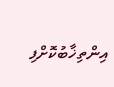އިންތިޚާބުކޮށްފި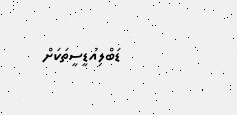ޑަބްލިއުޑީސީތަކަށް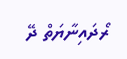ރޯދައިނާޔަތް ދޭ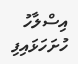އިސްލާހު ހުށަހަޅައިފި